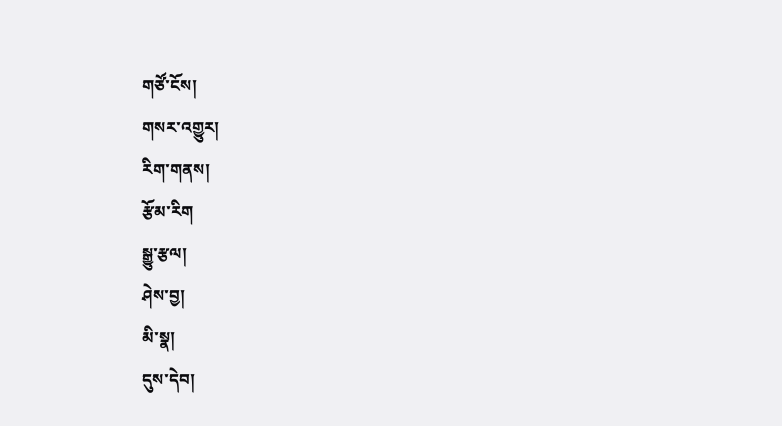གཙོ་ངོས།
གསར་འགྱུར།
རིག་གནས།
རྩོམ་རིག
སྒྱུ་རྩལ།
ཤེས་བྱ།
མི་སྣ།
དུས་དེབ།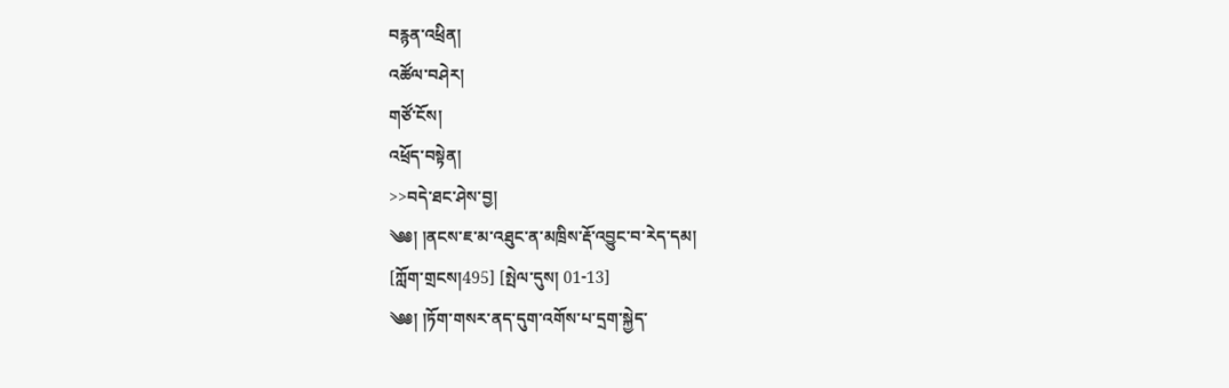བརྙན་འཕྲིན།
འཚོལ་བཤེར།
གཙོ་ངོས།
འཕྲོད་བསྟེན།
>>བདེ་ཐང་ཤེས་བྱ།
༄༅། །ནངས་ཇ་མ་འཐུང་ན་མཁྲིས་རྡོ་འབྱུང་བ་རེད་དམ།
[ཀློག་གྲངས།495] [སྤེལ་དུས། 01-13]
༄༅། །ཏོག་གསར་ནད་དུག་འགོས་པ་དྲག་སྐྱེད་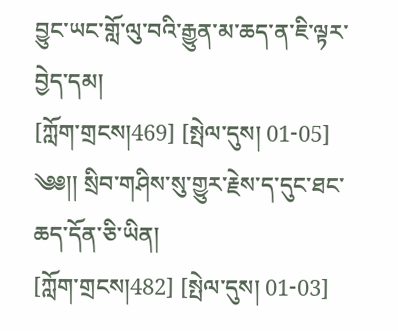བྱུང་ཡང་གློ་ལུ་བའི་རྒྱུན་མ་ཆད་ན་ཇི་ལྟར་བྱེད་དམ།
[ཀློག་གྲངས།469] [སྤེལ་དུས། 01-05]
༄༅།། སྲིབ་གཤིས་སུ་གྱུར་རྗེས་ད་དུང་ཐང་ཆད་དོན་ཅི་ཡིན།
[ཀློག་གྲངས།482] [སྤེལ་དུས། 01-03]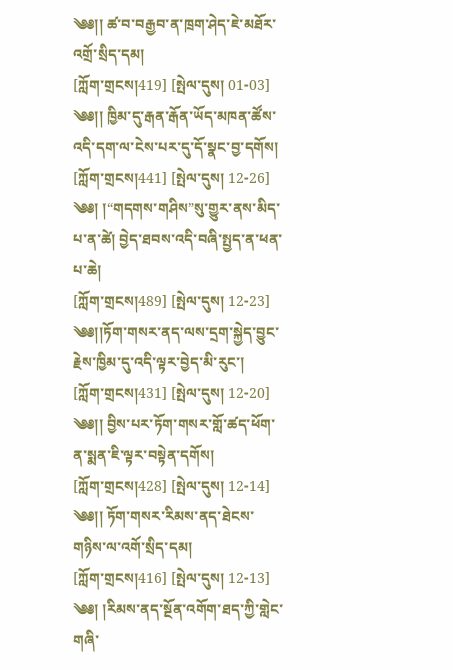༄༅།། ཚ་བ་བརྒྱབ་ན་ཁྲག་ཤེད་ཇེ་མཐོར་འགྲོ་སྲིད་དམ།
[ཀློག་གྲངས།419] [སྤེལ་དུས། 01-03]
༄༅།། ཁྱིམ་དུ་རྒན་རྒོན་ཡོད་མཁན་ཚོས་འདི་དག་ལ་ངེས་པར་དུ་དོ་སྣང་བྱ་དགོས།
[ཀློག་གྲངས།441] [སྤེལ་དུས། 12-26]
༄༅། །“གདགས་གཤིས”སུ་གྱུར་ནས་མིད་པ་ན་ཚེ། བྱེད་ཐབས་འདི་བཞི་སྤྱད་ན་ཕན་པ་ཆེ།
[ཀློག་གྲངས།489] [སྤེལ་དུས། 12-23]
༄༅།།ཏོག་གསར་ནད་ལས་དྲག་སྐྱེད་བྱུང་རྗེས་ཁྱིམ་དུ་འདི་ལྟར་བྱེད་མི་རུང་།
[ཀློག་གྲངས།431] [སྤེལ་དུས། 12-20]
༄༅།། བྱིས་པར་ཏོག་གསར་གློ་ཚད་ཕོག་ན་སྨན་ཇི་ལྟར་བསྟེན་དགོས།
[ཀློག་གྲངས།428] [སྤེལ་དུས། 12-14]
༄༅།། ཏོག་གསར་རིམས་ནད་ཐེངས་གཉིས་ལ་འགོ་སྲིད་དམ།
[ཀློག་གྲངས།416] [སྤེལ་དུས། 12-13]
༄༅། །རིམས་ནད་སྔོན་འགོག་ཐད་ཀྱི་གླེང་གཞི་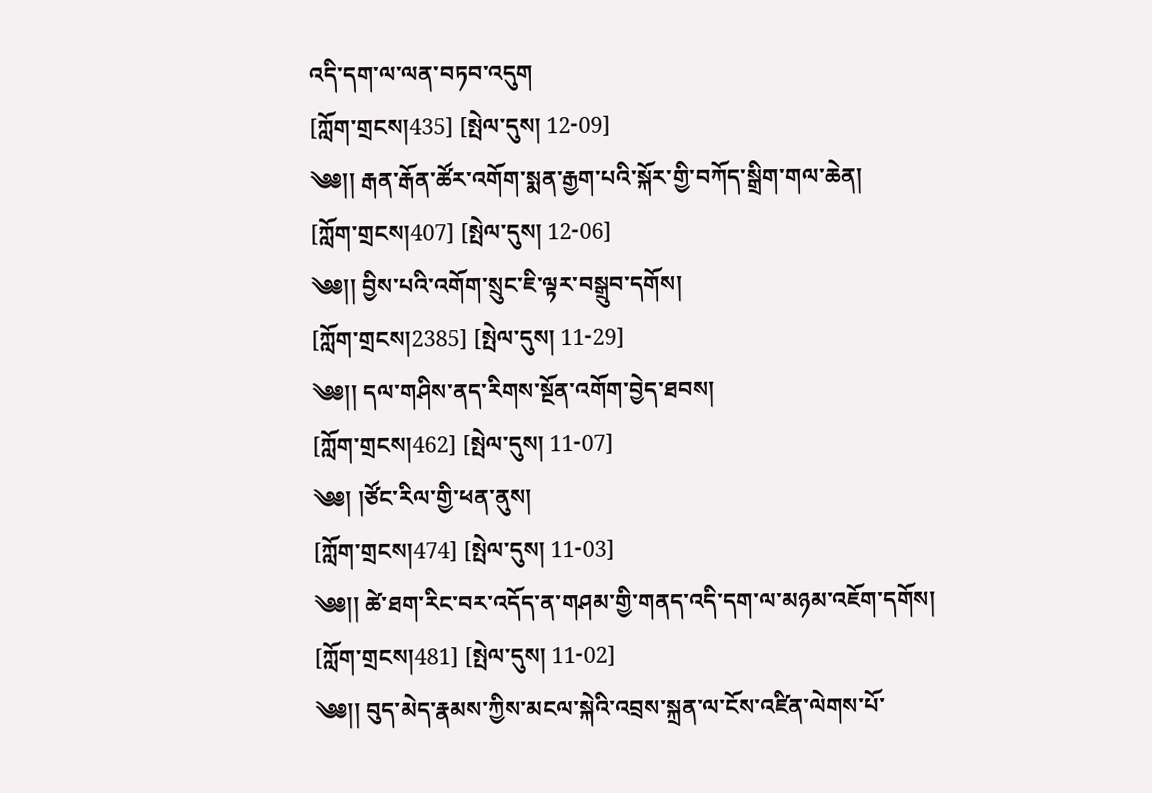འདི་དག་ལ་ལན་བཏབ་འདུག
[ཀློག་གྲངས།435] [སྤེལ་དུས། 12-09]
༄༅།། རྒན་རྒོན་ཚོར་འགོག་སྨན་རྒྱག་པའི་སྐོར་གྱི་བཀོད་སྒྲིག་གལ་ཆེན།
[ཀློག་གྲངས།407] [སྤེལ་དུས། 12-06]
༄༅།། བྱིས་པའི་འགོག་སྲུང་ཇི་ལྟར་བསྒྲུབ་དགོས།
[ཀློག་གྲངས།2385] [སྤེལ་དུས། 11-29]
༄༅།། དལ་གཤིས་ནད་རིགས་སྔོན་འགོག་བྱེད་ཐབས།
[ཀློག་གྲངས།462] [སྤེལ་དུས། 11-07]
༄༅། །ཙོང་རིལ་གྱི་ཕན་ནུས།
[ཀློག་གྲངས།474] [སྤེལ་དུས། 11-03]
༄༅།། ཚེ་ཐག་རིང་བར་འདོད་ན་གཤམ་གྱི་གནད་འདི་དག་ལ་མཉམ་འཇོག་དགོས།
[ཀློག་གྲངས།481] [སྤེལ་དུས། 11-02]
༄༅།། བུད་མེད་རྣམས་ཀྱིས་མངལ་སྐེའི་འབྲས་སྐྲན་ལ་ངོས་འཛིན་ལེགས་པོ་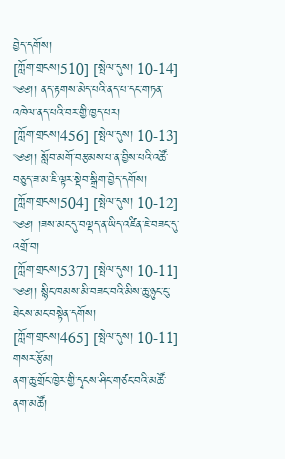བྱེད་དགོས།
[ཀློག་གྲངས།510] [སྤེལ་དུས། 10-14]
༄༅།། ནད་རྟགས་མེད་པའི་ནད་པ་དང་གཏན་འཁེལ་ནད་པའི་བར་གྱི་ཁྱད་པར།
[ཀློག་གྲངས།456] [སྤེལ་དུས། 10-13]
༄༅།། སློབ་མགོ་བརྩམས་པ་ན་བྱིས་པའི་འཚོ་བཅུད་ཟ་མ་ཇི་ལྟར་སྡེབ་སྒྲིག་བྱེད་དགོས།
[ཀློག་གྲངས།504] [སྤེལ་དུས། 10-12]
༄༅། །ཟས་མང་དུ་བལྡད་ན་ཡིད་འཛིན་ཇེ་བཟང་དུ་འགྲོ་བ།
[ཀློག་གྲངས།537] [སྤེལ་དུས། 10-11]
༄༅།། སྙིང་ཁམས་མི་བཟང་བའི་མིས་ཆུ་ཉུང་ངུ་ཐེངས་མང་བསྟེན་དགོས།
[ཀློག་གྲངས།465] [སྤེལ་དུས། 10-11]
གསར་རྩོམ།
ནག་ཆུ་གྲོང་ཁྱེར་གྱི་དྭངས་ཤིང་གཙང་བའི་མཚོ་ནག་མཚོ།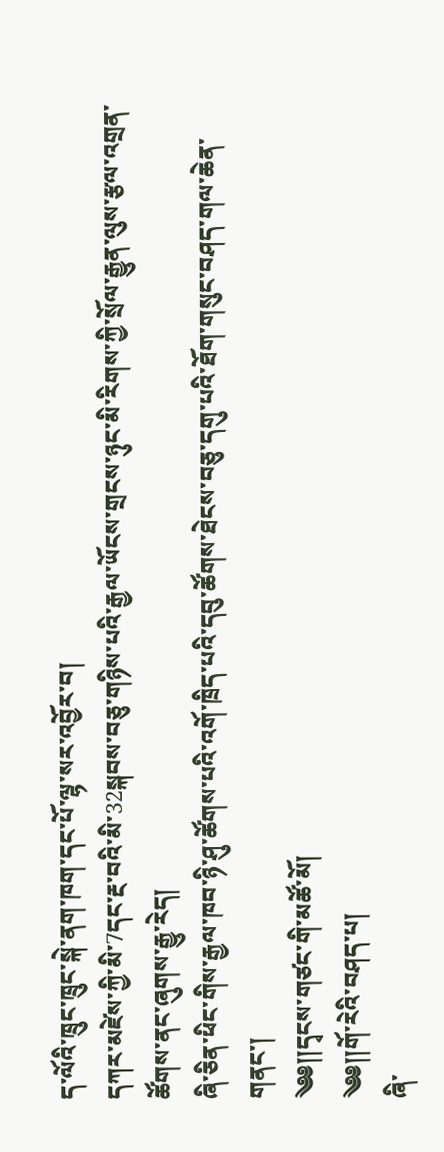ད་ལོའི་ཁྲུང་ཁྲུང་སྐེ་ནག་ཁག་དང་པོ་ལྷ་སར་འབྱོར་བ།
དཀར་མཛེས་ཀྱི་མི་7དང་རྔ་བའི་མི་32སྐབས་བཅུ་གཉིས་པའི་རྒྱལ་ཡོངས་གྲངས་ཉུང་མི་རིགས་ཀྱི་སྲོལ་རྒྱུན་ལུས་རྩལ་འགྲན་ཚོགས་ནང་ཞུགས་རྒྱུ་རེད།
ཞི་ཅིན་ཕིང་གིས་རྒྱལ་ཁབ་ཉི་ཤུ་ཚོགས་པའི་འགོ་ཁྲིད་པའི་དབུ་ཚོགས་ཐེངས་བཅུ་དགུ་པའི་ཐོག་གསུང་བཤད་གལ་ཆེན་གནང་།
༄༅།།དྭངས་གཙང་གི་མཚོ་མོ།
༄༅།།གོ་རེའི་བཤད་པ།
ཞི་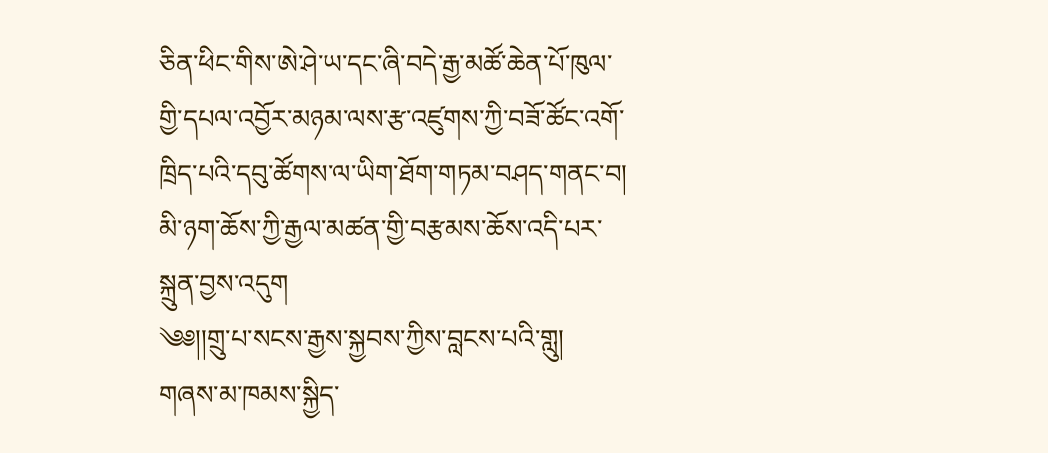ཅིན་ཕིང་གིས་ཨེ་ཤེ་ཡ་དང་ཞི་བདེ་རྒྱ་མཚོ་ཆེན་པོ་ཁུལ་གྱི་དཔལ་འབྱོར་མཉམ་ལས་རྩ་འཛུགས་ཀྱི་བཟོ་ཚོང་འགོ་ཁྲིད་པའི་དབུ་ཚོགས་ལ་ཡིག་ཐོག་གཏམ་བཤད་གནང་བ།
མི་ཉག་ཆོས་ཀྱི་རྒྱལ་མཚན་གྱི་བརྩམས་ཆོས་འདི་པར་སྐྲུན་བྱས་འདུག
༄༅།།གྲུ་པ་སངས་རྒྱས་སྐྱབས་ཀྱིས་བླངས་པའི་གླུ།
གཞས་མ་ཁམས་སྐྱིད་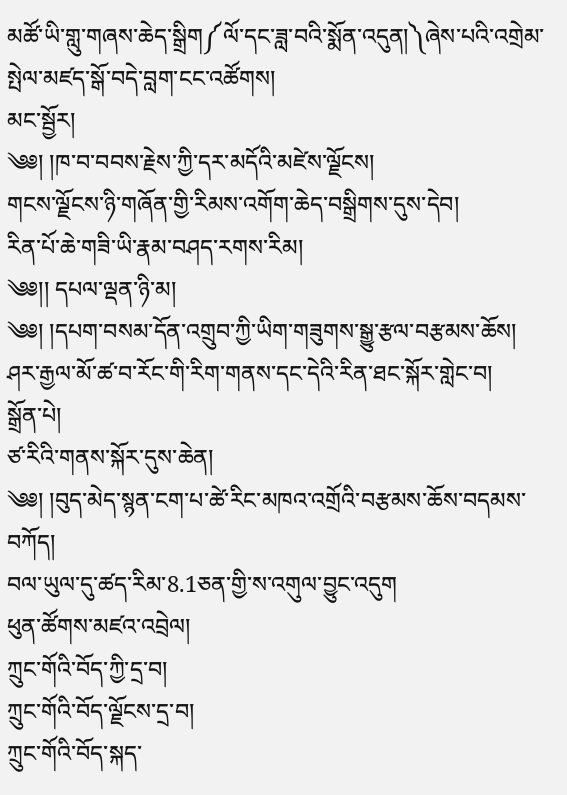མཚོ་ཡི་གླུ་གཞས་ཆེད་སྒྲིག༼ལོ་དང་ཟླ་བའི་སྨོན་འདུན།༽ཞེས་པའི་འགྲེམ་སྤེལ་མཛད་སྒོ་བདེ་བླག་ངང་འཚོགས།
མང་སྦྱོར།
༄༅། །ཁ་བ་བབས་རྗེས་ཀྱི་དར་མདོའི་མཛེས་ལྗོངས།
གངས་ལྗོངས་ཉི་གཞོན་གྱི་རིམས་འགོག་ཆེད་བསྒྲིགས་དུས་དེབ།
རིན་པོ་ཆེ་གཟི་ཡི་རྣམ་བཤད་རགས་རིམ།
༄༅།། དཔལ་ལྡན་ཉི་མ།
༄༅། །དཔག་བསམ་དོན་འགྲུབ་ཀྱི་ཡིག་གཟུགས་སྒྱུ་རྩལ་བརྩམས་ཆོས།
ཤར་རྒྱལ་མོ་ཚ་བ་རོང་གི་རིག་གནས་དང་དེའི་རིན་ཐང་སྐོར་གླེང་བ།
སྒྲོན་པེ།
ཙ་རིའི་གནས་སྐོར་དུས་ཆེན།
༄༅། །བུད་མེད་སྙན་ངག་པ་ཚེ་རིང་མཁའ་འགྲོའི་བརྩམས་ཆོས་བདམས་བཀོད།
བལ་ཡུལ་དུ་ཚད་རིམ་8.1ཅན་གྱི་ས་འགུལ་བྱུང་འདུག
ཕུན་ཚོགས་མཛའ་འབྲེལ།
ཀྲུང་གོའི་བོད་ཀྱི་དྲ་བ།
ཀྲུང་གོའི་བོད་ལྗོངས་དྲ་བ།
ཀྲུང་གོའི་བོད་སྐད་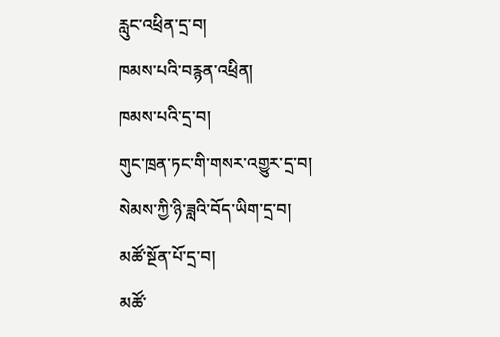རླུང་འཕྲིན་དྲ་བ།
ཁམས་པའི་བརྙན་འཕྲིན།
ཁམས་པའི་དྲ་བ།
གུང་ཁྲན་ཏང་གི་གསར་འགྱུར་དྲ་བ།
སེམས་ཀྱི་ཉི་ཟླའི་བོད་ཡིག་དྲ་བ།
མཚོ་སྔོན་པོ་དྲ་བ།
མཚོ་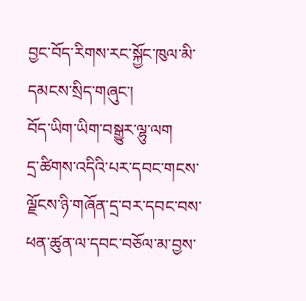བྱང་བོད་རིགས་རང་སྐྱོང་ཁུལ་མི་དམངས་སྲིད་གཞུང་།
བོད་ཡིག་ཡིག་བསྒྱུར་ལྷུ་ལག
དྲ་ཚིགས་འདིའི་པར་དབང་གངས་ལྗོངས་ཉི་གཞོན་དྲ་བར་དབང་བས་ཕན་ཚུན་ལ་དབང་བཅོལ་མ་བྱས་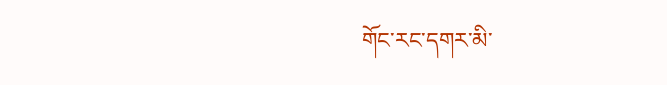གོང་རང་དགར་མི་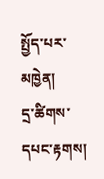སྤྱོད་པར་མཁྱེན།
དྲ་ཚིགས་དཔང་རྟགས།